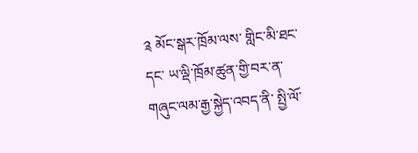༉ མོང་སྒར་ཁྲོམ་ལས་ གླིང་མི་ཐང་དང་ ཡ་ལྡི་ཁྲོམ་ཚུན་གྱི་བར་ན་ གཞུང་ལམ་རྒྱ་སྐྱེད་འབད་ནི་ སྤྱི་ལོ་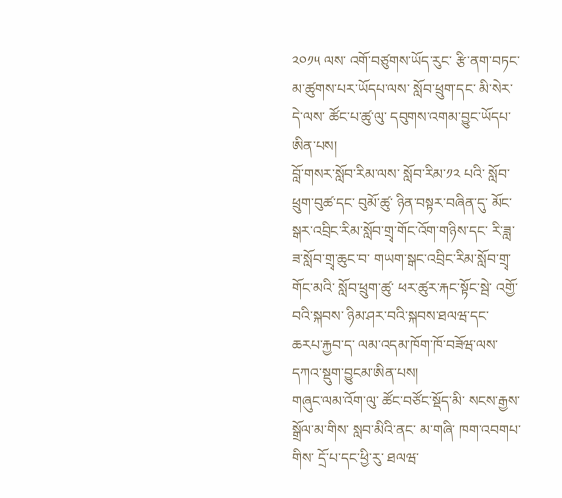༢༠༡༥ ལས་ འགོ་བཙུགས་ཡོད་རུང་ རྩི་ནག་བཏང་མ་ཚུགས་པར་ཡོདཔ་ལས་ སློབ་ཕྲུག་དང་ མི་སེར་ དེ་ལས་ ཚོང་པ་ཚུ་ལུ་ དབུགས་འགམ་བྱུང་ཡོདཔ་ཨིན་པས།
བློ་གསར་སློབ་རིམ་ལས་ སློབ་རིམ་༡༢ པའི་ སློབ་ཕྲུག་བུཚ་དང་ བུམོ་ཚུ་ ཉིན་བསྟར་བཞིན་དུ་ མོང་སྒར་འབྲིང་རིམ་སློབ་གྲྭ་གོང་འོག་གཉིས་དང་ རི་ཟླ་ཟ་སློབ་གྲྭ་ཆུང་བ་ གཡག་སྒང་འབྲིང་རིམ་སློབ་གྲྭ་གོང་མའི་ སློབ་ཕྲུག་ཚུ་ ཕར་ཚུར་རྐང་སྟོང་སྦེ་ འགྱོ་བའི་སྐབས་ ཉིམ་ཤར་བའི་སྐབས་ཐལཝ་དང་ ཆརཔ་རྐྱབ་ད་ ལམ་འདམ་ཁོག་ཁོ་བཟོཝ་ལས་ དཀའ་སྡུག་བྱུངམ་ཨིན་པས།
གཞུང་ལམ་འོག་ལུ་ ཚོང་བཙོང་སྡོད་མི་ སངས་རྒྱས་སྒྲོལ་མ་གིས་ སླབ་མིའི་ནང་ མ་གཞི་ ཁག་འབགཔ་གིས་ དྲོ་པ་དང་ཕྱི་རུ་ ཐལཝ་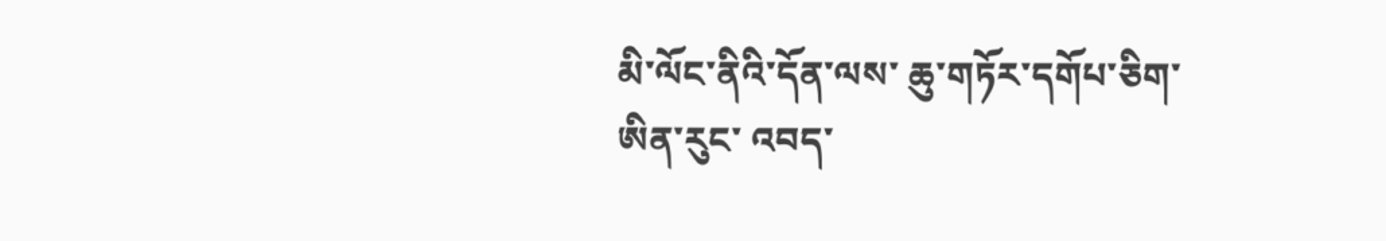མི་ལོང་ནིའི་དོན་ལས་ ཆུ་གཏོར་དགོཔ་ཅིག་ཨིན་རུང་ འབད་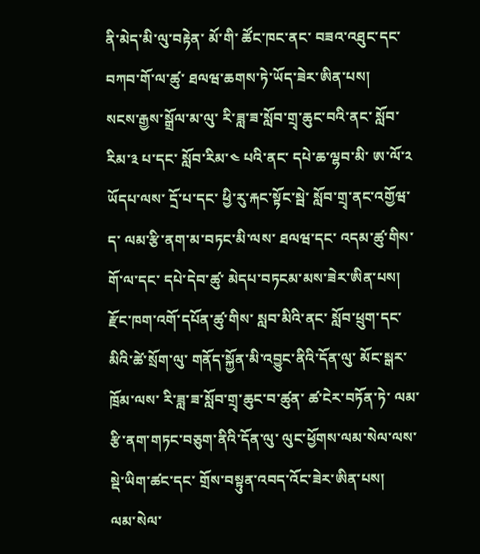ནི་མེད་མི་ལུ་བརྟེན་ མོ་གི་ ཚོང་ཁང་ནང་ བཟའ་འཐུང་དང་ བཀབ་གོ་ལ་ཚུ་ ཐལཝ་ཆགས་ཏེ་ཡོད་ཟེར་ཨིན་པས།
སངས་རྒྱས་སྒྲོལ་མ་ལུ་ རི་ཟླ་ཟ་སློབ་གྲྭ་ཆུང་བའི་ནང་ སློབ་རིམ་༣ པ་དང་ སློབ་རིམ་༤ པའི་ནང་ དཔེ་ཆ་ལྷབ་མི་ ཨ་ལོ་༢ ཡོདཔ་ལས་ དྲོ་པ་དང་ ཕྱི་རུ་རྐང་སྟོང་སྦེ་ སློབ་གྲྭ་ནང་འགྱོཝ་ད་ ལམ་རྩི་ནག་མ་བཏང་མི་ལས་ ཐལཝ་དང་ འདམ་ཚུ་གིས་ གོ་ལ་དང་ དཔེ་དེབ་ཚུ་ མེདཔ་བཏངམ་མས་ཟེར་ཨིན་པས།
རྫོང་ཁག་འགོ་དཔོན་ཚུ་གིས་ སླབ་མིའི་ནང་ སློབ་ཕྲུག་དང་ མིའི་ཚེ་སྲོག་ལུ་ གནོད་སྐྱོན་མི་འབྱུང་ནིའི་དོན་ལུ་ མོང་སྒར་ཁྲོམ་ལས་ རི་ཟླ་ཟ་སློབ་གྲྭ་ཆུང་བ་ཚུན་ ཚ་ངེར་བཏོན་ཏེ་ ལམ་རྩི་ནག་གཏང་བཅུག་ནིའི་དོན་ལུ་ ལུང་ཕྱོགས་ལམ་སེལ་ལས་སྡེ་ཡིག་ཚང་དང་ གྲོས་བསྟུན་འབད་འོང་ཟེར་ཨིན་པས།
ལམ་སེལ་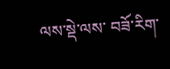ལས་སྡེ་ལས་ བཟོ་རིག་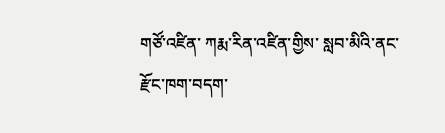གཙོ་འཛིན་ ཀརྨ་རིན་འཛིན་གྱིས་ སླབ་མིའི་ནང་ རྫོང་ཁག་བདག་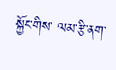སྐྱོང་གིས་ ལམ་རྩི་ནག་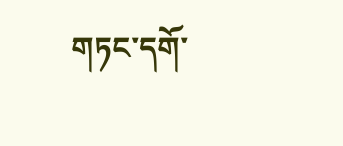གཏང་དགོ་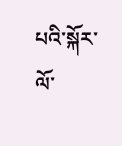པའི་སྐོར་ ལོ་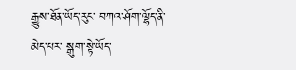རྒྱུས་ཐོན་ཡོད་རུང་ བཀའ་ཤོག་ལྷོད་ནི་མེད་པར་ སྒུག་སྟེ་ཡོད་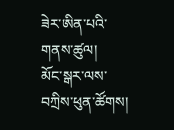ཟེར་ཨིན་པའི་གནས་ཚུལ།
མོང་སྒར་ལས་ བཀྲིས་ཕུན་ཚོགས།